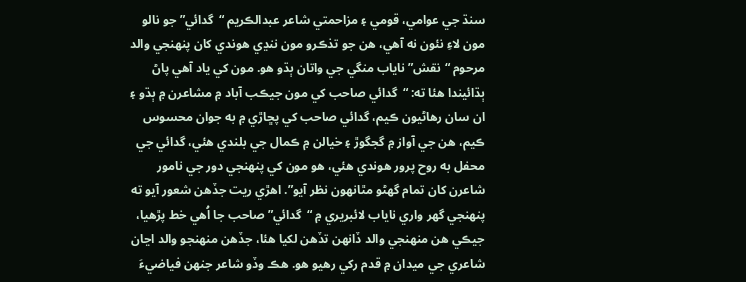سنڌ جي عوامي، قومي ۽ مزاحمتي شاعر عبدالڪريم “گدائي” جو نالو مون لاءِ نئون نه آهي، هن جو تذڪرو مون ننڍي هوندي کان پنهنجي والد مرحوم “نقش” ناياب منگي جي واتان ٻڌو هو. مون کي ياد آهي پاڻ ٻڌائيندا هئا ته: “گدائي صاحب کي مون جيڪب آباد ۾ مشاعرن ۾ ٻڌو ۽ ان سان رهاڻيون ڪيم، گدائي صاحب کي پڇاڙي ۾ به جوان محسوس ڪيم، هن جي آواز ۾ گجگوڙ ۽ خيالن ۾ ڪمال جي بلندي هئي، گدائي جي محفل به روح پرور هوندي هئي، هو مون کي پنهنجي دور جي نامور شاعرن کان تمام گهڻو مٿانهون نظر آيو”. اهڙي ريت جڏهن شعور آيو ته پنهنجي گهر واري ناياب لائبريري ۾ “گدائي” صاحب جا اُهي خط پڙهيا، جيڪي هن منهنجي والد ڏانهن تڏهن لکيا هئا، جڏهن منهنجو والد اڃان شاعري جي ميدان ۾ قدم رکي رهيو هو. هڪ وڏو شاعر جنهن فياضيءَ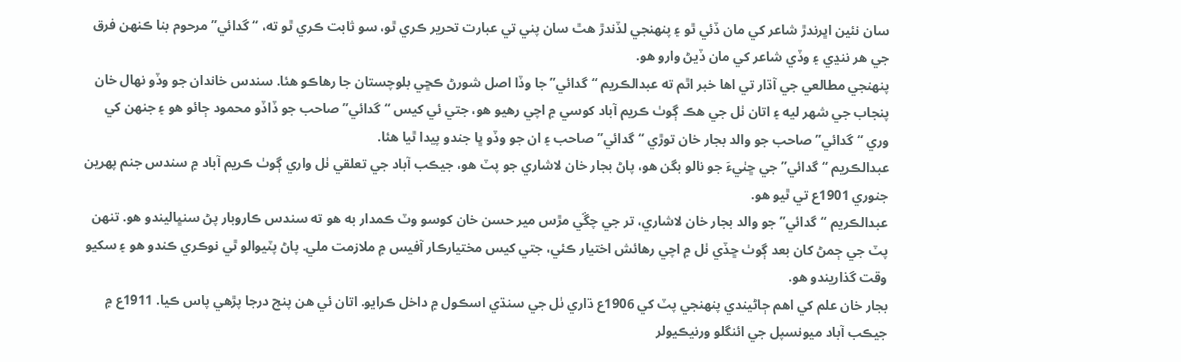سان نئين اڀرندڙ شاعر کي مان ڏئي ٿو ۽ پنهنجي لڏندڙ هٿ سان پني تي عبارت تحرير ڪري ٿو، سو ثابت ڪري ٿو ته، “گدائي” مرحوم بنا ڪنهن فرق جي هر ننڍي ۽ وڏي شاعر کي مان ڏيڻ وارو هو.
پنهنجي مطالعي جي آڌار تي اها خبر اٿم ته عبدالڪريم “گدائي” جا وڏا اصل شورڻ ڪڇي بلوچستان جا رهاڪو هئا. سندس خاندان جو وڏو نهال خان پنجاب جي شهر ليه ۽ اتان ٺل جي هڪ ڳوٺ ڪريم آباد کوسي ۾ اچي رهيو هو، جتي ئي کيس “گدائي” صاحب جو ڏاڏو محمود ڄائو هو ۽ جنهن کي وري “گدائي” صاحب جو والد بجار خان توڙي “گدائي” صاحب ۽ ان جو وڏو ڀا جندو پيدا ٿيا هئا.
عبدالڪريم “گدائي” جي ڇٺيءَ جو نالو بگن هو، پاڻ بجار خان لاشاري جو پٽ هو، جيڪب آباد جي تعلقي ٺل واري ڳوٺ ڪريم آباد ۾ سندس جنم پهرين جنوري 1901ع تي ٿيو هو.
عبدالڪريم “گدائي” جو والد بجار خان لاشاري، تر جي چڱي مڙس مير حسن خان کوسو وٽ ڪمدار به هو ته سندس ڪاروبار پڻ سنڀاليندو هو. تنهن پٽ جي ڄمڻ کان بعد ڳوٺ ڇڏي ٺل ۾ اچي رهائش اختيار ڪئي، جتي کيس مختيارڪار آفيس ۾ ملازمت ملي. پاڻ پٽيوالو ٿي نوڪري ڪندو هو ۽ سکيو وقت گذاريندو هو.
بجار خان علم کي اهم ڄاڻيندي پنهنجي پٽ کي 1906ع ڌاري ٺل جي سنڌي اسڪول ۾ داخل ڪرايو. اتان ئي هن پنج درجا پڙهي پاس ڪيا. 1911ع ۾ جيڪب آباد ميونسپل جي ائنگلو ورنيڪيولر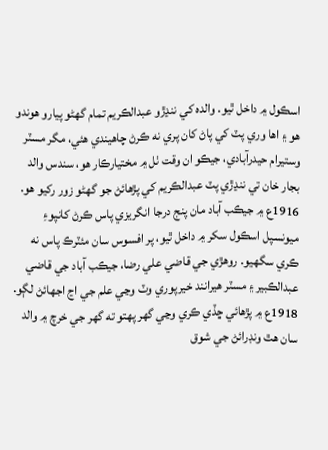اسڪول ۾ داخل ٿيو. والده کي ننڍڙو عبدالڪريم تمام گهڻو پيارو هوندو هو ۽ اها وري پٽ کي پاڻ کان پري نه ڪرڻ چاهيندي هئي، مگر مسٽر وستيرام حيدرآبادي، جيڪو ان وقت ٺل ۾ مختيارڪار هو، سندس والد بجار خان تي ننڍڙي پٽ عبدالڪريم کي پڙهائڻ جو گهڻو زور رکيو هو. 1916ع ۾ جيڪب آباد مان پنج درجا انگريزي پاس ڪرڻ کانپوءِ ميونسپل اسڪول سکر ۾ داخل ٿيو، پر افسوس سان مئٽرڪ پاس نه ڪري سگهيو. روهڙي جي قاضي علي رضا، جيڪب آباد جي قاضي عبدالڪبير ۽ مسٽر هيرانند خيرپوري وٽ وڃي علم جي اڃ اجهائڻ لڳو. 1918ع ۾ پڙهائي ڇڏي ڪري وڃي گهر پهتو ته گهر جي خرچ ۾ والد سان هٿ ونڊرائڻ جي شوق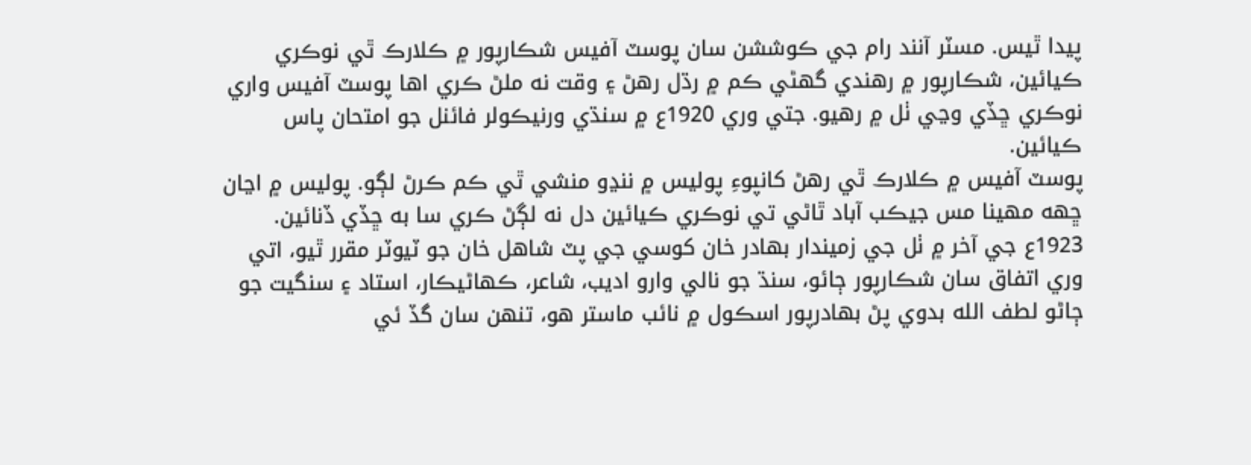پيدا ٿيس. مسٽر آنند رام جي ڪوششن سان پوسٽ آفيس شڪارپور ۾ ڪلارڪ ٿي نوڪري ڪيائين، شڪارپور ۾ رهندي گهڻي ڪم ۾ رڌل رهڻ ۽ وقت نه ملڻ ڪري اها پوسٽ آفيس واري نوڪري ڇڏي وڃي ٺل ۾ رهيو. جتي وري 1920ع ۾ سنڌي ورنيڪولر فائنل جو امتحان پاس ڪيائين.
پوسٽ آفيس ۾ ڪلارڪ ٿي رهڻ کانپوءِ پوليس ۾ ننڍو منشي ٿي ڪم ڪرڻ لڳو. پوليس ۾ اڃان ڇهه مهينا مس جيڪب آباد ٿاڻي تي نوڪري ڪيائين دل نه لڳڻ ڪري سا به ڇڏي ڏنائين. 1923ع جي آخر ۾ ٺل جي زميندار بهادر خان کوسي جي پٽ شاهل خان جو ٽيوٽر مقرر ٿيو، اتي وري اتفاق سان شڪارپور ڄائو، سنڌ جو نالي وارو اديب، شاعر، ڪهاڻيڪار، استاد ۽ سنگيت جو ڄاڻو لطف الله بدوي پڻ بهادرپور اسڪول ۾ نائب ماستر هو، تنهن سان گڏ ئي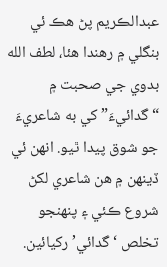عبدالڪريم پڻ هڪ ئي بنگلي ۾ رهندا هئا، لطف الله بدوي جي صحبت ۾ “گدائيءَ” کي به شاعريءَ جو شوق پيدا ٿيو. انهن ئي ڏينهن ۾ هن شاعري لکڻ شروع ڪئي ۽ پنهنجو تخلص ‘گدائي’ رکيائين.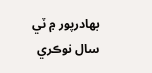بهادرپور ۾ ٽي سال نوڪري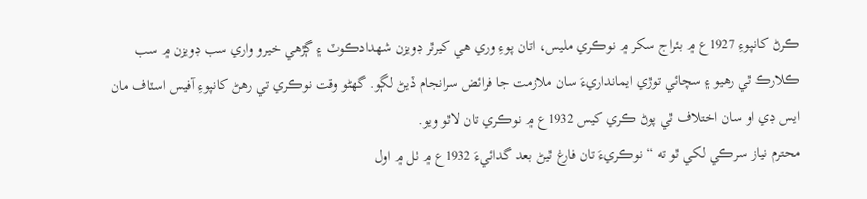ڪرڻ کانپوءِ 1927ع ۾ بئراج سکر ۾ نوڪري مليس، اتان پوءِ وري هي کيرٿر ڊويزن شهدادڪوٽ ۽ ڳڙهي خيرو واري سب ڊويزن ۾ سب ڪلارڪ ٿي رهيو ۽ سچائي توڙي ايمانداريءَ سان ملازمت جا فرائض سرانجام ڏيڻ لڳو. گهڻو وقت نوڪري تي رهڻ کانپوءِ آفيس اسٽاف مان ايس ڊي او سان اختلاف ٿي پوڻ ڪري کيس 1932ع ۾ نوڪري تان لاٿو ويو.
محترم نياز سرڪي لکي ٿو ته “نوڪريءَ تان فارغ ٿيڻ بعد گدائيءَ 1932ع ۾ ٺل ۾ اول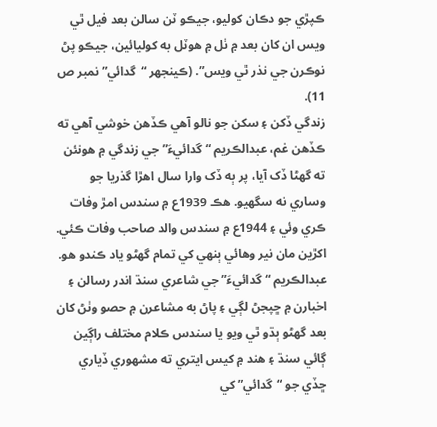ڪپڙي جو دڪان کوليو، جيڪو ٽن سالن بعد فيل ٿي ويس ان کان بعد ۾ ٺل ۾ هوٽل به کوليائين، جيڪو پڻ نوڪرن جي نذر ٿي ويس”. (ڪينجهر “گدائي” نمبر ص 11).
زندگي ڏکن ۽ سکن جو نالو آهي ڪڏهن خوشي آهي ته ڪڏهن غم، عبدالڪريم “گدائيءَ” جي زندگي ۾ هونئن ته گهڻا ڏک آيا، پر ٻه ڏک وارا سال اهڙا گذريا جو وساري نه سگهيو. هڪ 1939ع ۾ سندس امڙ وفات ڪري وئي ۽ 1944ع ۾ سندس والد صاحب وفات ڪئي. اکڙين مان نير وهائي ٻنهي کي تمام گهڻو ياد ڪندو هو.
عبدالڪريم “گدائيءَ” جي شاعري سنڌ اندر رسالن ۽ اخبارن ۾ ڇپجڻ لڳي ۽ پاڻ به مشاعرن ۾ حصو وٺڻ کان بعد گهڻو ٻڌو ٿي ويو يا سندس ڪلام مختلف راڳين ڳائي سنڌ ۽ هند ۾ کيس ايتري ته مشهوري ڏياري ڇڏي جو “گدائي” کي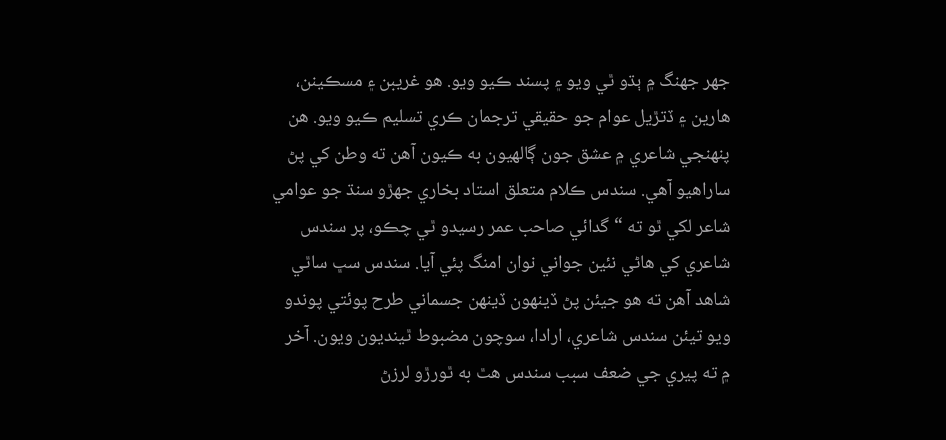جهر جهنگ ۾ ٻڌو ٿي ويو ۽ پسند ڪيو ويو. هو غريبن ۽ مسڪينن، هارين ۽ ڏتڙيل عوام جو حقيقي ترجمان ڪري تسليم ڪيو ويو. هن پنهنجي شاعري ۾ عشق جون ڳالهيون به ڪيون آهن ته وطن کي پڻ ساراهيو آهي. سندس ڪلام متعلق استاد بخاري جهڙو سنڌ جو عوامي شاعر لکي ٿو ته “گدائي صاحب عمر رسيدو ٿي چڪو، پر سندس شاعري کي هاڻي نئين جواني نوان امنگ پئي آيا. سندس سڀ ساٿي شاهد آهن ته هو جيئن پڻ ڏينهون ڏينهن جسماني طرح پوئتي پوندو ويو تيئن سندس شاعري، ارادا، سوچون مضبوط ٿينديون ويون. آخر ۾ ته پيري جي ضعف سبب سندس هٿ به ٿورڙو لرزڻ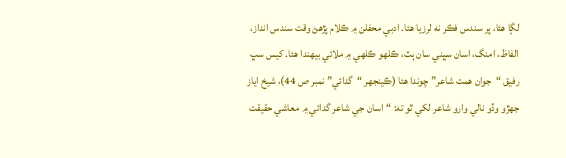لڳا هئا، پر سندس فڪر نه لرزيا هئا. ادبي محفلن ۾ ڪلام پڙهڻ وقت سندس انداز، الفاظ، امنگ، اسان سڀني سان ٻٽ، ڪلهو ڪلهي ۾ ملائي بيهندا هئا. کيس سڀ رفيق “جوان همت شاعر” چوندا هئا (ڪينجهر “گدائي” نمبر ص 44)، شيخ اياز جهڙو وڏو نالي وارو شاعر لکي ٿو ته: “اسان جي شاعر گدائي ۾ معاشي حقيقت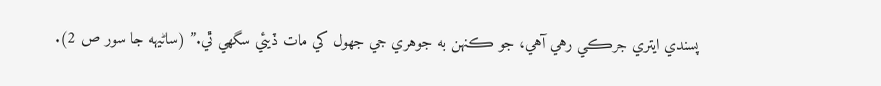پسندي ايتري جرڪي رهي آهي، جو ڪنهن به جوهري جي جهول کي مات ڏيئي سگهي ٿي.” (ساڻيهه جا سور ص 2).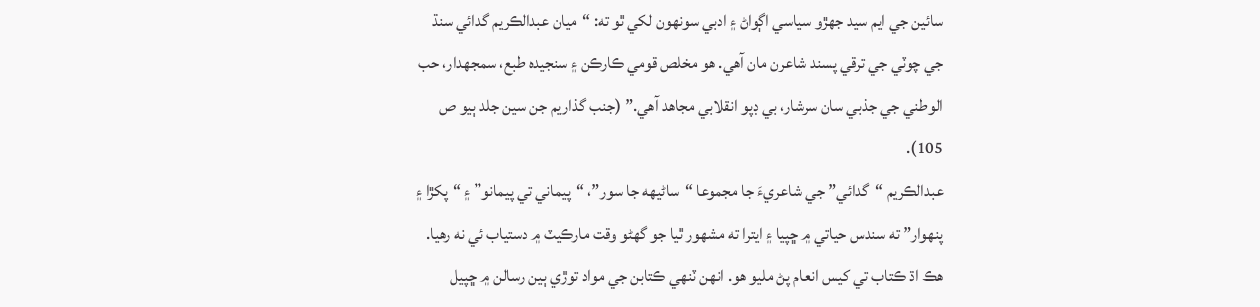سائين جي ايم سيد جهڙو سياسي اڳواڻ ۽ ادبي سونهون لکي ٿو ته: “ميان عبدالڪريم گدائي سنڌ جي چوٽي جي ترقي پسند شاعرن مان آهي. هو مخلص قومي ڪارڪن ۽ سنجيده طبع، سمجهدار، حب الوطني جي جذبي سان سرشار، بي ڊپو انقلابي مجاهد آهي.” (جنب گذاريم جن سين جلد ٻيو ص 105).
عبدالڪريم “گدائي” جي شاعريءَ جا مجموعا “ساڻيھه جا سور”، “پيماني تي پيمانو” ۽ “پکڙا ۽ پنهوار” ته سندس حياتي ۾ ڇپيا ۽ ايترا ته مشهور ٿيا جو گهڻو وقت مارڪيٽ ۾ دستياب ئي نه رهيا. هڪ اڌ ڪتاب تي کيس انعام پڻ مليو هو. انهن ٽنهي ڪتابن جي مواد توڙي ٻين رسالن ۾ ڇپيل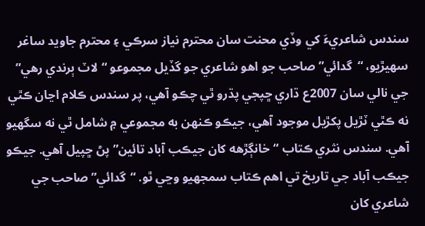سندس شاعريءَ کي وڏي محنت سان محترم نياز سرڪي ۽ محترم جاويد ساغر سهيڙيو، “گدائي” صاحب جو اهو شاعري جو گڏيل مجموعو “لاٽ ٻرندي رهي” جي نالي سان 2007ع ڌاري ڇپجي پڌرو ٿي چڪو آهي، پر سندس ڪلام اڃان ڪٿي نه ڪٿي ٽڙيل پکڙيل موجود آهي، جيڪو ڪنهن به مجموعي ۾ شامل ٿي نه سگهيو آهي. سندس نثري ڪتاب “خانڳڙھه کان جيڪب آباد تائين” پڻ ڇپيل آهي. جيڪو جيڪب آباد جي تاريخ تي اهم ڪتاب سمجهيو وڃي ٿو. “گدائي” صاحب جي شاعري کان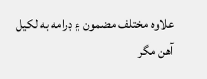علاوه مختلف مضمون ۽ ڊرامه به لکيل آهن مگر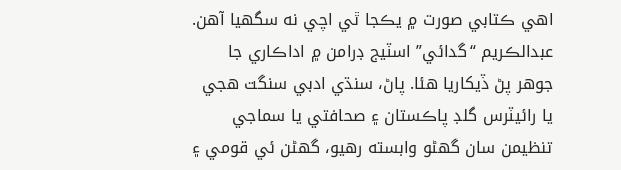اهي ڪتابي صورت ۾ يڪجا ٿي اچي نه سگهيا آهن.
عبدالڪريم “گدائي” اسٽيج ڊرامن ۾ اداڪاري جا جوهر پڻ ڏيکاريا هئا. پاڻ، سنڌي ادبي سنگت هجي يا رائيٽرس گلڊ پاڪستان ۽ صحافتي يا سماجي تنظيمن سان گهڻو وابسته رهيو، گهڻن ئي قومي ۽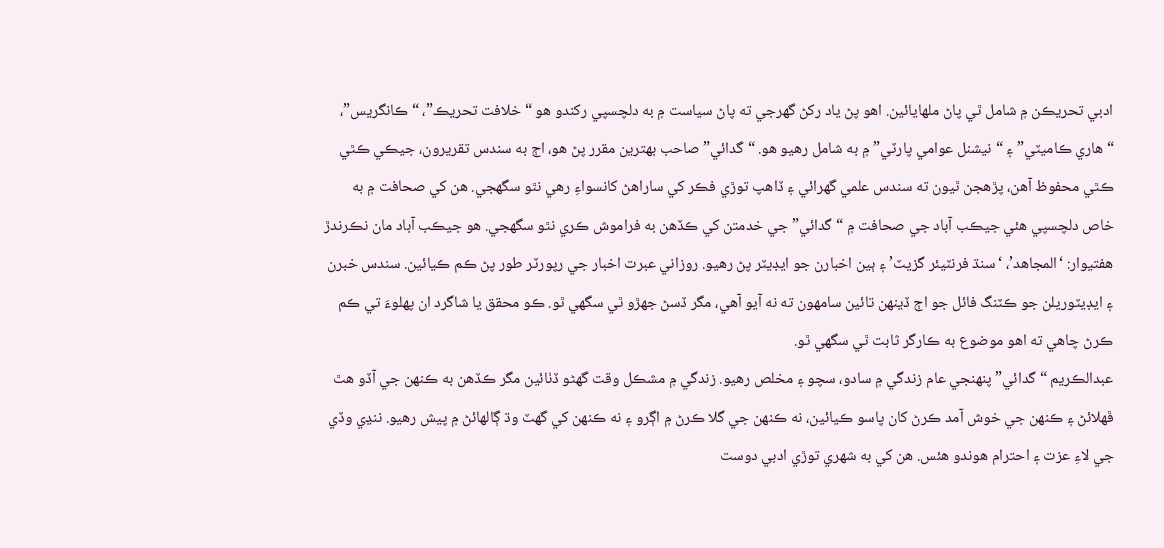ادبي تحريڪن ۾ شامل ٿي پاڻ ملهايائين. اهو پڻ ياد رکڻ گهرجي ته پاڻ سياست ۾ به دلچسپي رکندو هو “خلافت تحريڪ”، “ڪانگريس”، “هاري ڪاميٽي” ۽ “نيشنل عوامي پارٽي” ۾ به شامل رهيو هو. “گدائي” صاحب بهترين مقرر پڻ هو، اڄ به سندس تقريرون، جيڪي ڪٿي ڪٿي محفوظ آهن، پڙهجن ٿيون ته سندس علمي گهرائي ۽ ڏاهپ توڙي فڪر کي ساراهڻ کانسواءِ رهي نٿو سگهجي. هن کي صحافت ۾ به خاص دلچسپي هئي جيڪب آباد جي صحافت ۾ “گدائي” جي خدمتن کي ڪڏهن به فراموش ڪري نٿو سگهجي. هو جيڪب آباد مان نڪرندڙ هفتيوار: ‘المجاهد’، ‘سنڌ فرنٽيئر گزيٽ’ ۽ ٻين اخبارن جو ايڊيٽر پڻ رهيو. روزاني عبرت اخبار جي رپورٽر طور پڻ ڪم ڪيائين. سندس خبرن ۽ ايڊيٽوريلن جو ڪٽنگ فائل جو اڄ ڏينهن تائين سامهون ته نه آيو آهي، مگر ڏسڻ جهڙو ٿي سگهي ٿو. ڪو محقق يا شاگرد ان پهلوءَ تي ڪم ڪرڻ چاهي ته اهو موضوع به ڪارگر ثابت ٿي سگهي ٿو.
عبدالڪريم “گدائي” پنهنجي عام زندگي ۾ سادو، سچو ۽ مخلص رهيو. زندگي ۾ مشڪل وقت گهڻو ڏٺائين مگر ڪڏهن به ڪنهن جي آڏو هٿ ڦهلائڻ ۽ ڪنهن جي خوش آمد ڪرڻ کان پاسو ڪيائين، نه ڪنهن جي گلا ڪرڻ ۾ اڳرو ۽ نه ڪنهن کي گهٽ وڌ ڳالهائڻ ۾ پيش رهيو. ننڍي وڏي جي لاءِ عزت ۽ احترام هوندو هئس. هن کي به شهري توڙي ادبي دوست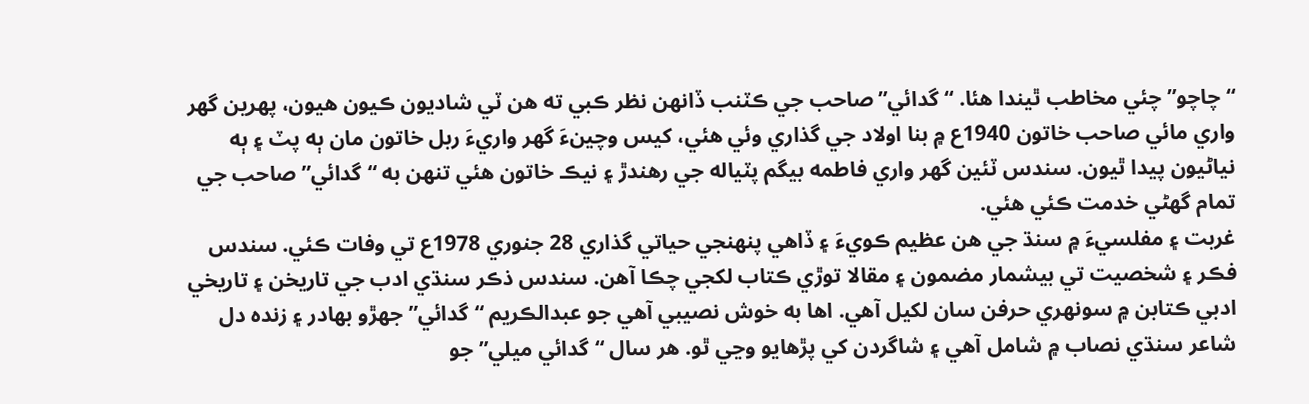“چاچو” چئي مخاطب ٿيندا هئا. “گدائي” صاحب جي ڪٽنب ڏانهن نظر ڪبي ته هن ٽي شاديون ڪيون هيون، پهرين گهر واري مائي صاحب خاتون 1940ع ۾ بنا اولاد جي گذاري وئي هئي، کيس وچينءَ گهر واريءَ ربل خاتون مان ٻه پٽ ۽ ٻه نياڻيون پيدا ٿيون. سندس ٽئين گهر واري فاطمه بيگم پٽياله جي رهندڙ ۽ نيڪ خاتون هئي تنهن به “گدائي” صاحب جي تمام گهڻي خدمت ڪئي هئي.
غربت ۽ مفلسيءَ ۾ سنڌ جي هن عظيم ڪويءَ ۽ ڏاهي پنهنجي حياتي گذاري 28 جنوري 1978ع تي وفات ڪئي. سندس فڪر ۽ شخصيت تي بيشمار مضمون ۽ مقالا توڙي ڪتاب لکجي چڪا آهن. سندس ذڪر سنڌي ادب جي تاريخن ۽ تاريخي ادبي ڪتابن ۾ سونهري حرفن سان لکيل آهي. اها به خوش نصيبي آهي جو عبدالڪريم “گدائي” جهڙو بهادر ۽ زنده دل شاعر سنڌي نصاب ۾ شامل آهي ۽ شاگردن کي پڙهايو وڃي ٿو. هر سال “گدائي ميلي” جو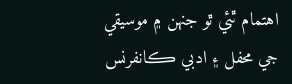اهتمام ٿئي ٿو جنهن ۾ موسيقي جي محفل ۽ ادبي ڪانفرنس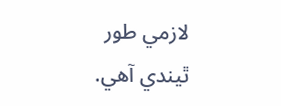لازمي طور ٿيندي آهي.